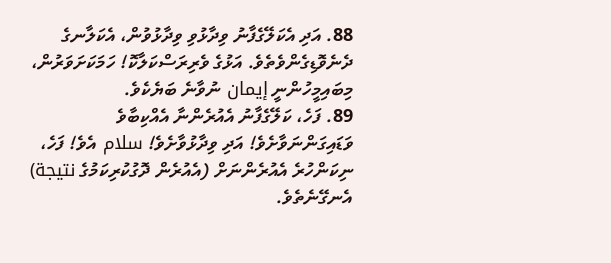88. އަދި އެކަލޭގެފާނު ވިދާޅުވި ވިދާޅުވުން، އެކަލާނގެ ދެނެވޮޑިގެންވެތެވެ. އަޅުގެ ވެރިރަސްކަލާކޮ! ހަމަކަށަވަރުން، މިބައިމީހުންނީ إيمان ނުވާނެ ބަޔެކެވެ.
89. ފަހެ، ކަލޭގެފާނު އެއުރެންނާ އެއްކިބާވެ ވަޑައިގަންނަވާށެވެ! އަދި ވިދާޅުވާށެވެ! سلام އެވެ! ފަހެ، ނިކަންހުރެ އެއުރެންނަށް (އެއުރެން ދޮގުކުރިކަމުގެ نتيجة) އެނގޭނެތެވެ.